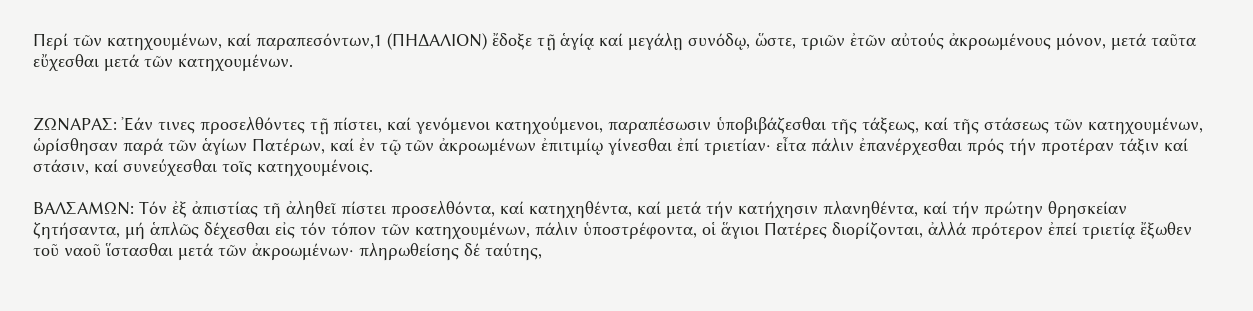Περί τῶν κατηχουμένων, καί παραπεσόντων,1 (ΠΗΔΑΛΙΟΝ) ἔδοξε τῇ ἁγίᾳ καί μεγάλῃ συνόδῳ, ὥστε, τριῶν ἐτῶν αὐτούς ἀκροωμένους μόνον, μετά ταῦτα εὔχεσθαι μετά τῶν κατηχουμένων.


ΖΩΝΑΡΑΣ: Ἐάν τινες προσελθόντες τῇ πίστει, καί γενόμενοι κατηχούμενοι, παραπέσωσιν ὑποβιβάζεσθαι τῆς τάξεως, καί τῆς στάσεως τῶν κατηχουμένων, ὡρίσθησαν παρά τῶν ἁγίων Πατέρων, καί ἐν τῷ τῶν ἀκροωμένων ἐπιτιμίῳ γίνεσθαι ἐπί τριετίαν∙ εἶτα πάλιν ἐπανέρχεσθαι πρός τήν προτέραν τάξιν καί στάσιν, καί συνεύχεσθαι τοῖς κατηχουμένοις.

ΒΑΛΣΑΜΩΝ: Τόν ἐξ ἀπιστίας τῆ ἀληθεῖ πίστει προσελθόντα, καί κατηχηθέντα, καί μετά τήν κατήχησιν πλανηθέντα, καί τήν πρώτην θρησκείαν ζητήσαντα, μή ἁπλῶς δέχεσθαι εἰς τόν τόπον τῶν κατηχουμένων, πάλιν ὑποστρέφοντα, οἱ ἅγιοι Πατέρες διορίζονται, ἀλλά πρότερον ἐπεί τριετίᾳ ἔξωθεν τοῦ ναοῦ ἵστασθαι μετά τῶν ἀκροωμένων∙ πληρωθείσης δέ ταύτης,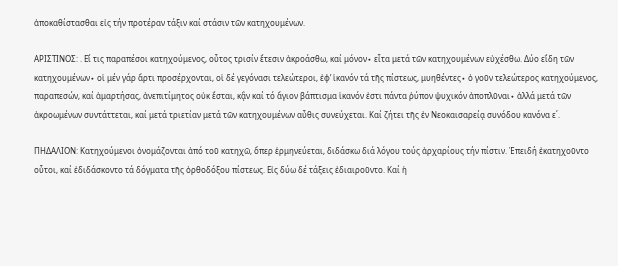ἀποκαθίστασθαι εἰς τήν προτέραν τάξιν καί στάσιν τῶν κατηχουμένων.

ΑΡΙΣΤΙΝΟΣ: . Εἴ τις παραπέσοι κατηχούμενος, οὗτος τρισίν ἔτεσιν ἀκροάσθω, καί μόνον∙ εἶτα μετά τῶν κατηχουμένων εὐχέσθω. Δύο εἴδη τῶν κατηχουμένων∙ οἱ μέν γάρ ἄρτι προσέρχονται, οἱ δέ γεγόνασι τελεώτεροι, ἐφ’ ἱκανόν τά τῆς πίστεως, μυηθέντες∙ ὁ γοῦν τελεώτερος κατηχούμενος, παραπεσών, καί ἁμαρτήσας, ἀνεπιτίμητος οὐκ ἔσται, κᾂν καί τό ἅγιον βάπτισμα ἱκανόν ἐστι πάντα ῥύπον ψυχικόν ἀποπλῦναι∙ ἀλλά μετά τῶν ἀκροωμένων συντάττεται, καί μετά τριετίαν μετά τῶν κατηχουμένων αὖθις συνεύχεται. Καί ζήτει τῆς ἐν Νεοκαισαρείᾳ συνόδου κανόνα ε΄.

ΠΗΔΑΛΙΟΝ: Κατηχούμενοι ὀνομάζονται ἀπό τοῦ κατηχῶ, ὅπερ ἑρμηνεύεται, διδάσκω διά λόγου τούς ἀρχαρίους τήν πίστιν. Ἐπειδή ἐκατηχοῦντο οὗτοι, καί ἐδιδάσκοντο τά δόγματα τῆς ὀρθοδόξου πίστεως. Εἰς δύω δέ τάξεις ἐδιαιροῦντο. Καί ἡ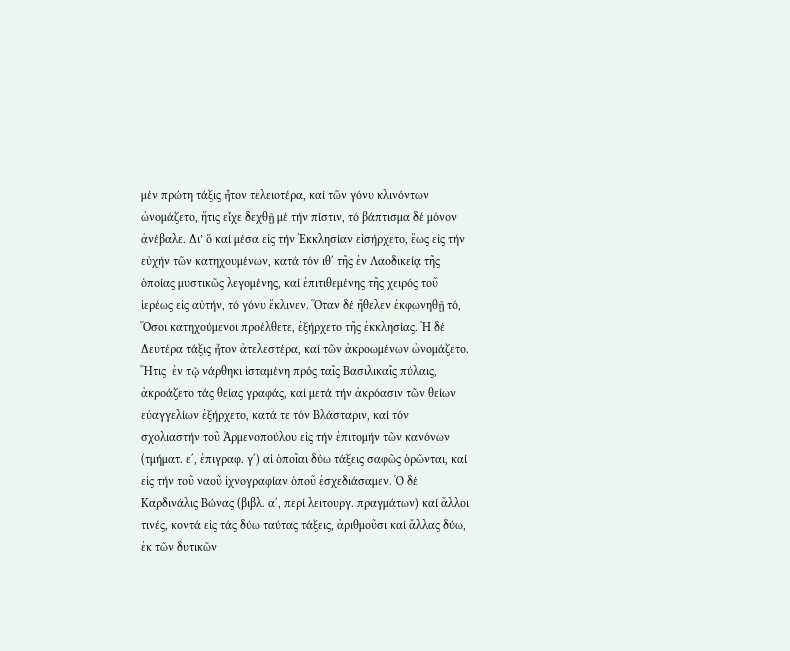μέν πρώτη τάξις ἦτον τελειοτέρα, καί τῶν γόνυ κλινόντων ὠνομάζετο, ἥτις εἶχε δεχθῇ μέ τήν πίστιν, τό βάπτισμα δέ μόνον ἀνέβαλε. Δι’ ὅ καί μέσα εἰς τήν Ἐκκλησίαν εἰσήρχετο, ἕως εἰς τήν εὐχήν τῶν κατηχουμένων, κατά τόν ιθ΄ τῆς ἐν Λαοδικείᾳ τῆς ὁποίας μυστικῶς λεγομένης, καί ἐπιτιθεμένης τῆς χειρός τοῦ ἱερέως εἰς αὐτήν, τό γόνυ ἔκλινεν. Ὅταν δέ ἤθελεν ἐκφωνηθῇ τό, Ὅσοι κατηχούμενοι προέλθετε, ἐξήρχετο τῆς ἐκκλησίας. Ἡ δέ Δευτέρα τάξις ἦτον ἀτελεστέρα, καί τῶν ἀκροωμένων ὠνομάζετο. Ἥτις  ἐν τῷ νάρθηκι ἱσταμένη πρός ταῖς Βασιλικαῖς πύλαις, ἀκροάζετο τάς θείας γραφάς, καί μετά τήν ἀκρόασιν τῶν θείων εὐαγγελίων ἐξήρχετο, κατά τε τόν Βλάσταριν, καί τόν σχολιαστήν τοῦ Ἀρμενοπούλου εἰς τήν ἐπιτομήν τῶν κανόνων (τμήματ. ε΄, ἐπιγραφ. γ΄) αἱ ὁποῖαι δύω τάξεις σαφῶς ὁρῶνται, καί εἰς τήν τοῦ ναοῦ ἰχνογραφίαν ὁποῦ ἐσχεδιάσαμεν. Ὁ δέ Καρδινάλις Βώνας (βιβλ. α΄, περί λειτουργ. πραγμάτων) καί ἄλλοι τινές, κοντά εἰς τάς δύω ταύτας τάξεις, ἀριθμοῦσι καί ἄλλας δύω, ἐκ τῶν δυτικῶν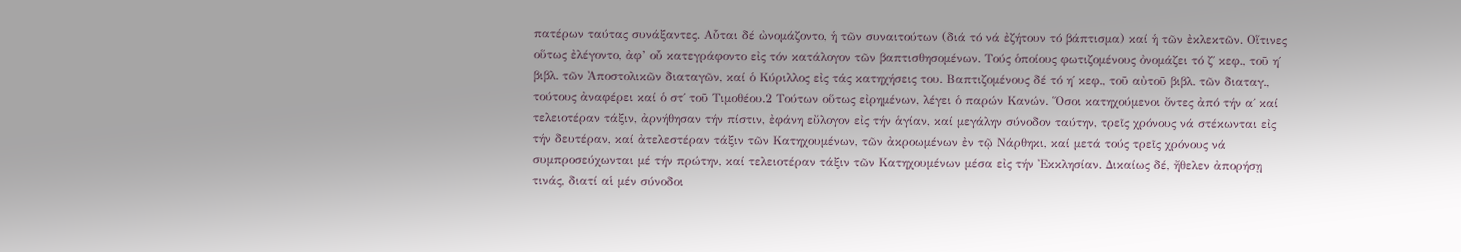πατέρων ταύτας συνάξαντες. Αὗται δέ ὠνομάζοντο, ἡ τῶν συναιτούτων (διά τό νά ἐζήτουν τό βάπτισμα) καί ἡ τῶν ἐκλεκτῶν. Οἵτινες οὕτως ἐλέγοντο, ἀφ’ οὗ κατεγράφοντο εἰς τόν κατάλογον τῶν βαπτισθησομένων. Τούς ὁποίους φωτιζομένους ὀνομάζει τό ζ΄ κεφ., τοῦ η΄ βιβλ. τῶν Ἀποστολικῶν διαταγῶν, καί ὁ Κύριλλος εἰς τάς κατηχήσεις του. Βαπτιζομένους δέ τό η΄ κεφ., τοῦ αὐτοῦ βιβλ. τῶν διαταγ., τούτους ἀναφέρει καί ὁ στ΄ τοῦ Τιμοθέου.2 Τούτων οὕτως εἰρημένων, λέγει ὁ παρών Κανών. Ὅσοι κατηχούμενοι ὄντες ἀπό τήν α΄ καί τελειοτέραν τάξιν, ἀρνήθησαν τήν πίστιν, ἐφάνη εὔλογον εἰς τήν ἁγίαν, καί μεγάλην σύνοδον ταύτην, τρεῖς χρόνους νά στέκωνται εἰς τήν δευτέραν, καί ἀτελεστέραν τάξιν τῶν Κατηχουμένων, τῶν ἀκροωμένων ἐν τῷ Νάρθηκι, καί μετά τούς τρεῖς χρόνους νά συμπροσεύχωνται μέ τήν πρώτην, καί τελειοτέραν τάξιν τῶν Κατηχουμένων μέσα εἰς τήν Ἐκκλησίαν. Δικαίως δέ, ἤθελεν ἀπορήσῃ τινάς, διατί αἱ μέν σύνοδοι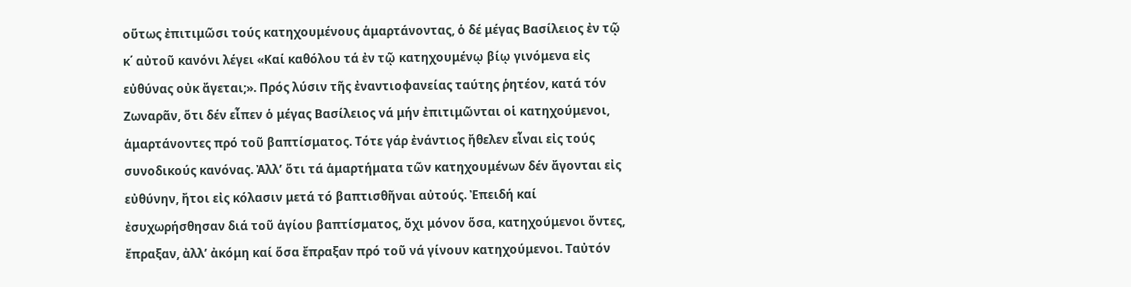οὕτως ἐπιτιμῶσι τούς κατηχουμένους ἁμαρτάνοντας, ὁ δέ μέγας Βασίλειος ἐν τῷ κ΄ αὐτοῦ κανόνι λέγει «Καί καθόλου τά ἐν τῷ κατηχουμένῳ βίῳ γινόμενα εἰς εὐθύνας οὐκ ἄγεται;». Πρός λύσιν τῆς ἐναντιοφανείας ταύτης ῥητέον, κατά τόν Ζωναρᾶν, ὅτι δέν εἶπεν ὁ μέγας Βασίλειος νά μήν ἐπιτιμῶνται οἱ κατηχούμενοι, ἁμαρτάνοντες πρό τοῦ βαπτίσματος. Τότε γάρ ἐνάντιος ἤθελεν εἶναι εἰς τούς συνοδικούς κανόνας. Ἀλλ’ ὅτι τά ἁμαρτήματα τῶν κατηχουμένων δέν ἄγονται εἰς εὐθύνην, ἤτοι εἰς κόλασιν μετά τό βαπτισθῆναι αὐτούς. Ἐπειδή καί ἐσυχωρήσθησαν διά τοῦ ἁγίου βαπτίσματος, ὄχι μόνον ὅσα, κατηχούμενοι ὄντες, ἔπραξαν, ἀλλ’ ἀκόμη καί ὅσα ἔπραξαν πρό τοῦ νά γίνουν κατηχούμενοι. Ταὐτόν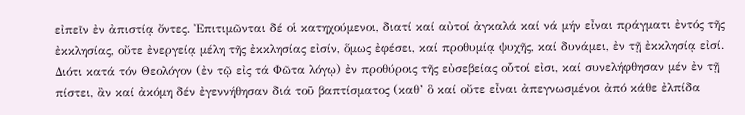εἰπεῖν ἐν ἀπιστίᾳ ὄντες. Ἐπιτιμῶνται δέ οἱ κατηχούμενοι, διατί καί αὐτοί ἀγκαλά καί νά μήν εἶναι πράγματι ἐντός τῆς ἐκκλησίας, οὔτε ἐνεργείᾳ μέλη τῆς ἐκκλησίας εἰσίν, ὅμως ἐφέσει, καί προθυμίᾳ ψυχῆς, καί δυνάμει, ἐν τῇ ἐκκλησίᾳ εἰσί. Διότι κατά τόν Θεολόγον (ἐν τῷ εἰς τά Φῶτα λόγῳ) ἐν προθύροις τῆς εὐσεβείας οὗτοί εἰσι, καί συνελήφθησαν μέν ἐν τῇ πίστει, ἂν καί ἀκόμη δέν ἐγεννήθησαν διά τοῦ βαπτίσματος (καθ’ ὃ καί οὔτε εἶναι ἀπεγνωσμένοι ἀπό κάθε ἐλπίδα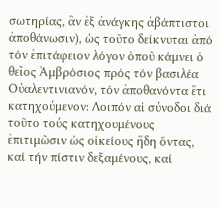σωτηρίας, ἂν ἐξ ἀνάγκης ἀβάπτιστοι ἀποθάνωσιν), ὡς τοῦτο δείκνυται ἀπό τόν ἐπιτάφειον λόγον ὁποῦ κάμνει ὁ θεῖος Ἀμβρόσιος πρός τόν βασιλέα Οὐαλεντινιανόν, τόν ἀποθανόντα ἔτι κατηχούμενον: Λοιπόν αἱ σύνοδοι διά τοῦτο τούς κατηχουμένους ἐπιτιμῶσιν ὡς οἰκείους ἥδη ὄντας, καί τήν πίστιν δεξαμένους, καί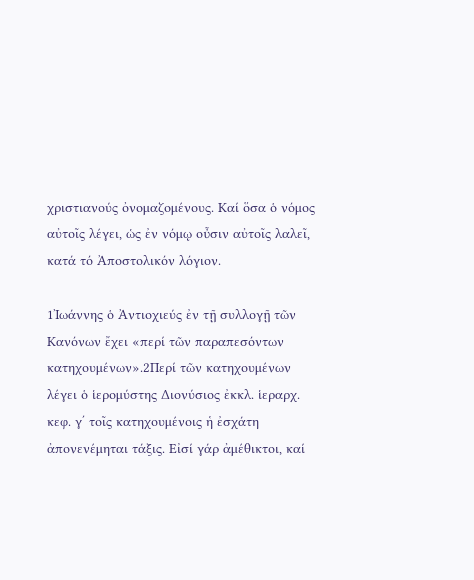χριστιανούς ὀνομαζομένους. Καί ὅσα ὁ νόμος αὐτοῖς λέγει, ὡς ἐν νόμῳ οὖσιν αὐτοῖς λαλεῖ, κατά τό Ἀποστολικόν λόγιον.

1Ἰωάννης ὁ Ἀντιοχιεύς ἐν τῇ συλλογῇ τῶν Κανόνων ἔχει «περί τῶν παραπεσόντων κατηχουμένων».2Περί τῶν κατηχουμένων λέγει ὁ ἱερομύστης Διονύσιος ἐκκλ. ἱεραρχ. κεφ. γ΄ τοῖς κατηχουμένοις ἡ ἐσχάτη ἀπονενέμηται τάξις. Εἰσί γάρ ἀμέθικτοι, καί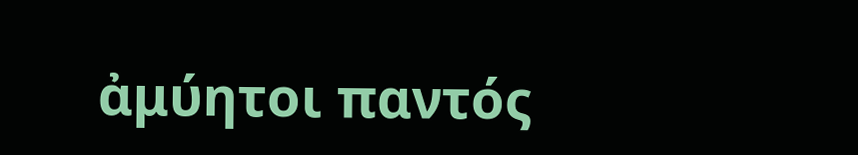ἀμύητοι παντός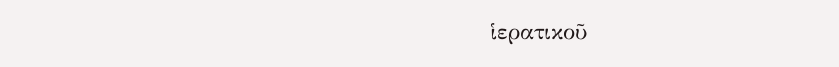ἱερατικοῦ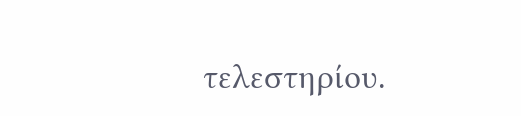τελεστηρίου.